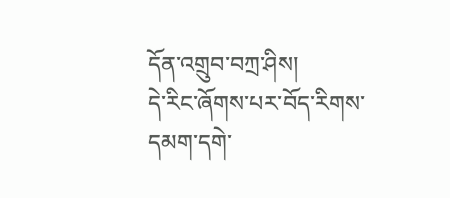དོན་འགྲུབ་བཀྲ་ཤིས།
དེ་རིང་ཞོགས་པར་བོད་རིགས་དམག་དགེ་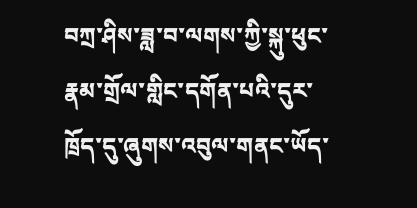བཀྲ་ཤིས་ཟླ་བ་ལགས་ཀྱི་སྐུ་ཕུང་རྣམ་གྲོལ་གླིང་དགོན་པའི་དུར་ཁྲོད་དུ་ཞུགས་འབུལ་གནང་ཡོད་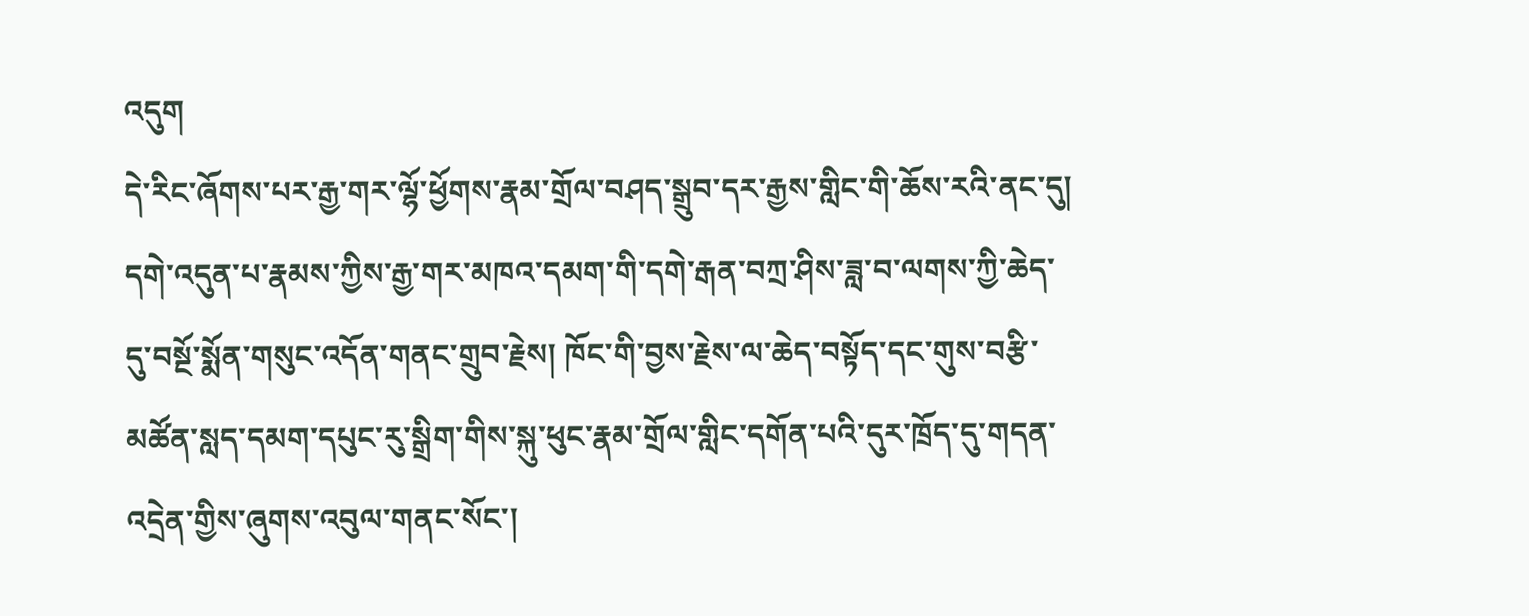འདུག
དེ་རིང་ཞོགས་པར་རྒྱ་གར་ལྷོ་ཕྱོགས་རྣམ་གྲོལ་བཤད་སྒྲུབ་དར་རྒྱས་གླིང་གི་ཆོས་རའི་ནང་དུ། དགེ་འདུན་པ་རྣམས་ཀྱིས་རྒྱ་གར་མཁའ་དམག་གི་དགེ་རྒན་བཀྲ་ཤིས་ཟླ་བ་ལགས་ཀྱི་ཆེད་དུ་བསྔོ་སྨོན་གསུང་འདོན་གནང་གྲུབ་རྗེས། ཁོང་གི་བྱས་རྗེས་ལ་ཆེད་བསྟོད་དང་གུས་བརྩི་མཚོན་སླད་དམག་དཔུང་རུ་སྒྲིག་གིས་སྐུ་ཕུང་རྣམ་གྲོལ་གླིང་དགོན་པའི་དུར་ཁྲོད་དུ་གདན་འདྲེན་གྱིས་ཞུགས་འབུལ་གནང་སོང་།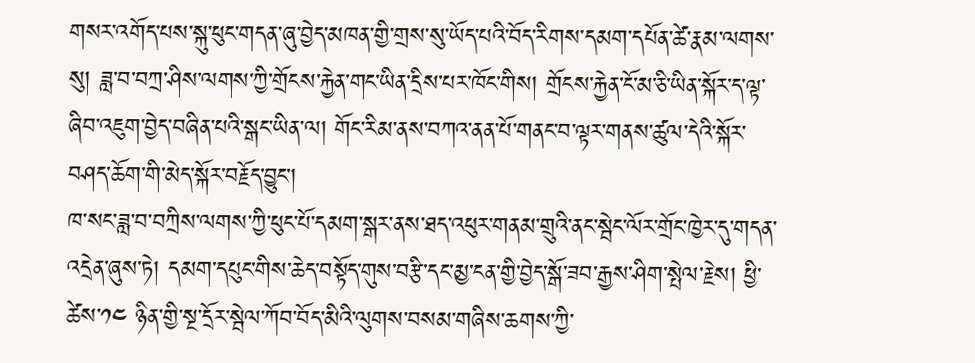གསར་འགོད་པས་སྐུ་ཕུང་གདན་ཞུ་བྱེད་མཁན་གྱི་གྲས་སུ་ཡོད་པའི་བོད་རིགས་དམག་དཔོན་ཚེ་རྣམ་ལགས་སུ། ཟླ་བ་བཀྲ་ཤིས་ལགས་ཀྱི་གྲོངས་རྐྱེན་གང་ཡིན་དྲིས་པར་ཁོང་གིས། གྲོངས་རྐྱེན་ངོ་མ་ཅི་ཡིན་སྐོར་ད་ལྟ་ཞིབ་འཇུག་བྱེད་བཞིན་པའི་སྒང་ཡིན་ལ། གོང་རིམ་ནས་བཀའ་ནན་པོ་གནང་བ་ལྟར་གནས་ཚུལ་དེའི་སྐོར་བཤད་ཆོག་གི་མེད་སྐོར་བརྗོད་བྱུང་།
ཁ་སང་ཟླ་བ་བཀྲིས་ལགས་ཀྱི་ཕུང་པོ་དམག་སྒར་ནས་ཐད་འཕུར་གནམ་གྲུའི་ནང་སྦེང་ལོར་གྲོང་ཁྱེར་དུ་གདན་འདྲེན་ཞུས་ཏེ། དམག་དཔུང་གིས་ཆེད་བསྟོད་གུས་བརྩི་དང་མྱ་ངན་གྱི་བྱེད་སྒོ་ཟབ་རྒྱས་ཤིག་སྤེལ་རྗེས། ཕྱི་ཚེས་༡༤ ཉིན་གྱི་སྔ་དྲོར་སྦེལ་ཀོབ་བོད་མིའི་ལུགས་བསམ་གཞིས་ཆགས་ཀྱི་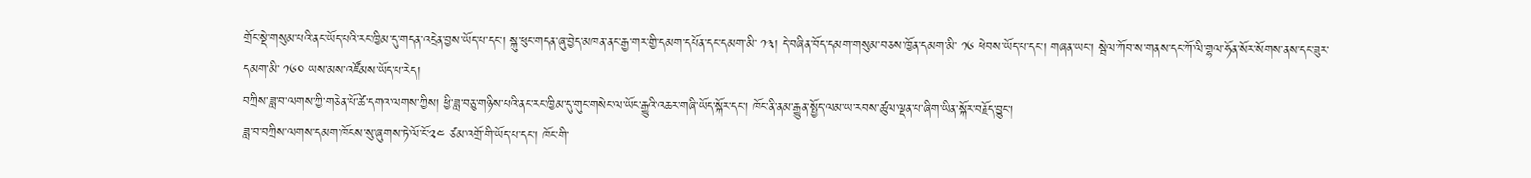གྲོང་སྡེ་གསུམ་པའི་ནང་ཡོད་པའི་རང་ཁྱིམ་དུ་གདན་འདྲེན་བྱས་ཡོད་པ་དང་། སྐུ་ཕུང་གདན་ཞུ་བྱེད་མཁན་ནང་རྒྱ་གར་གྱི་དམག་དཔོན་དང་དམག་མི་ ༡༣། དེ་བཞིན་བོད་དམག་གསུམ་བཅས་ཁྱོན་དམག་མི་ ༡༦ ཕེབས་ཡོད་པ་དང་། གཞན་ཡང་། སྦེལ་ཀོབ་ས་གནས་དང་ཀོ་ལི་གྷལ་ཧོན་སོར་སོགས་ནས་དང་ཟུར་དམག་མི་ ༡༦༠ ཡས་མས་འཛོམས་ཡོད་པ་རེད།
བཀྲིས་ཟླ་བ་ལགས་ཀྱི་གཅེན་པོ་ཚེ་དགའ་ལགས་ཀྱིས། ཕྱི་ཟླ་བཅུ་གཉིས་པའི་ནང་རང་ཁྱིམ་དུ་གུང་གསེང་ལ་ཡོང་རྒྱུའི་འཆར་གཞི་ཡོད་སྐོར་དང་། ཁོང་ནི་ནམ་རྒྱུན་སྤྱོད་ལམ་ཡ་རབས་ཚུལ་ལྡན་པ་ཞིག་ཡིན་སྐོར་བརྗོད་བྱུང་།
ཟླ་བ་བཀྲིས་ལགས་དམག་ཁོངས་སུ་ཞུགས་ཏེ་ལོ་ངོ་༢༤ ཙམ་འགྲོ་གི་ཡོད་པ་དང་། ཁོང་གི་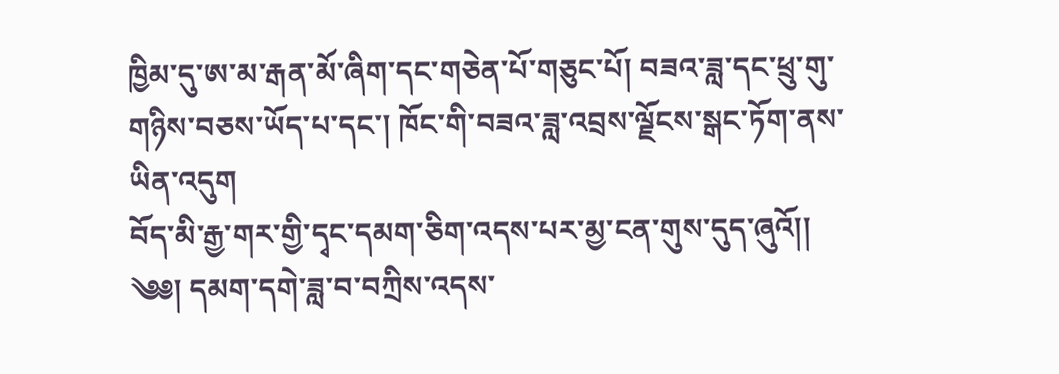ཁྱིམ་དུ་ཨ་མ་རྒན་མོ་ཞིག་དང་གཅེན་པོ་གཅུང་པོ། བཟའ་ཟླ་དང་ཕྲུ་གུ་གཉིས་བཅས་ཡོད་པ་དང་། ཁོང་གི་བཟའ་ཟླ་འབྲས་ལྗོངས་སྒང་ཏོག་ནས་ཡིན་འདུག
བོད་མི་རྒྱ་གར་གྱི་དྭང་དམག་ཅིག་འདས་པར་མྱ་ངན་གུས་དུད་ཞུའོ།།
༄༅། དམག་དགེ་ཟླ་བ་བཀྲིས་འདས་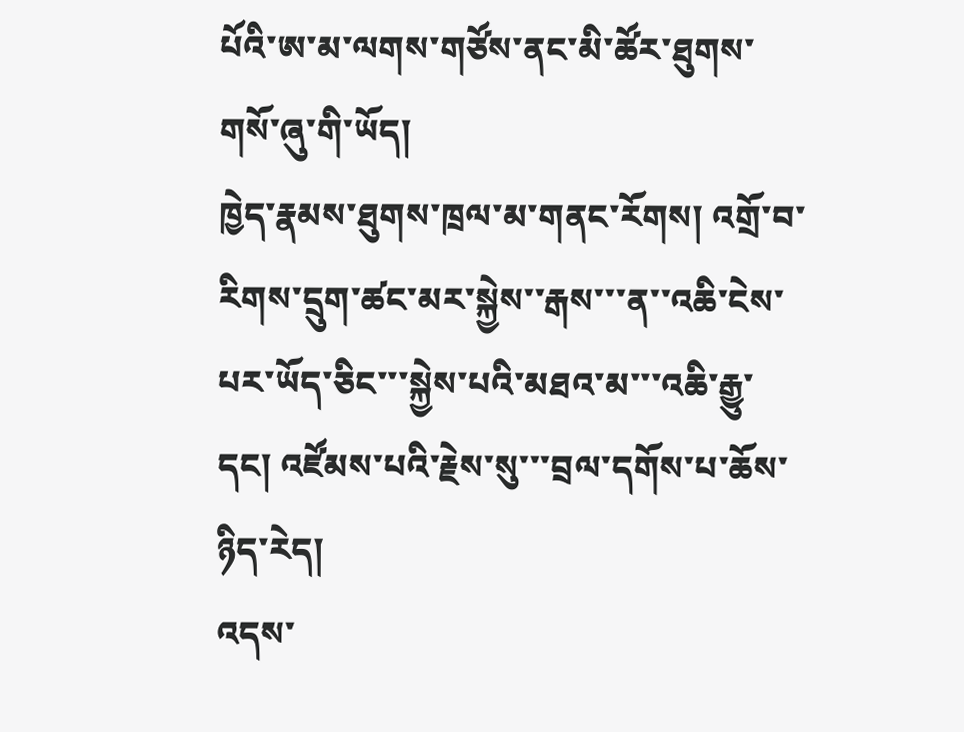པོའི་ཨ་མ་ལགས་གཙོས་ནང་མི་ཚོར་ཐུགས་གསོ་ཞུ་གི་ཡོད།
ཁྱེད་རྣམས་ཐུགས་ཁྲལ་མ་གནང་རོགས། འགྲོ་བ་རིགས་དྲུག་ཚང་མར་སྐྱེས་་རྒས་་་ན་་འཆི་ངེས་
པར་ཡོད་ཅིང་་་སྐྱེས་པའི་མཐའ་མ་་་འཆི་རྒྱུ་དང། འཛོམས་པའི་རྗེས་སུ་་་བྲལ་དགོས་པ་ཆོས་ཉིད་རེད།
འདས་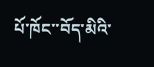པོ་ཁོང་་བོད་མིའི་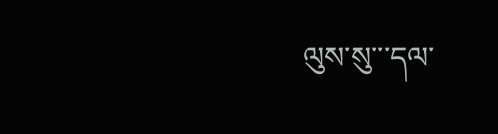ལུས་སུ་་་དལ་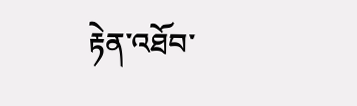རྟེན་འཐོབ་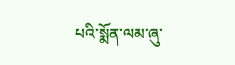པའི་སྨོན་ལམ་ཞུ་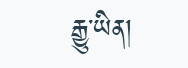རྒྱུ་ཡིན།